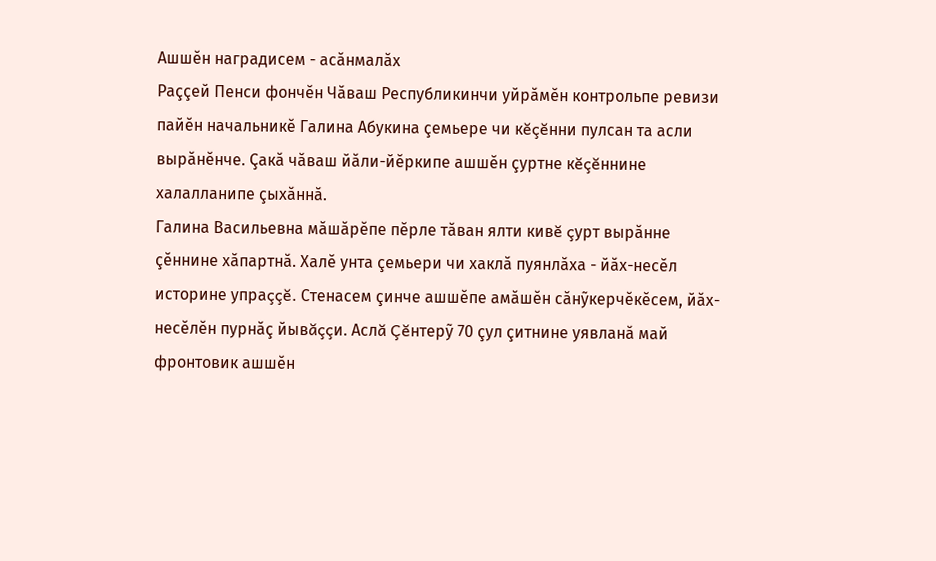Ашшĕн наградисем - асăнмалăх
Раççей Пенси фончĕн Чăваш Республикинчи уйрăмĕн контрольпе ревизи пайĕн начальникĕ Галина Абукина çемьере чи кĕçĕнни пулсан та асли вырăнĕнче. Çакă чăваш йăли-йĕркипе ашшĕн çуртне кĕçĕннине халалланипе çыхăннă.
Галина Васильевна мăшăрĕпе пĕрле тăван ялти кивĕ çурт вырăнне çĕннине хăпартнă. Халĕ унта çемьери чи хаклă пуянлăха - йăх-несĕл историне упраççĕ. Стенасем çинче ашшĕпе амăшĕн сăнỹкерчĕкĕсем, йăх-несĕлĕн пурнăç йывăççи. Аслă Çĕнтерỹ 70 çул çитнине уявланă май фронтовик ашшĕн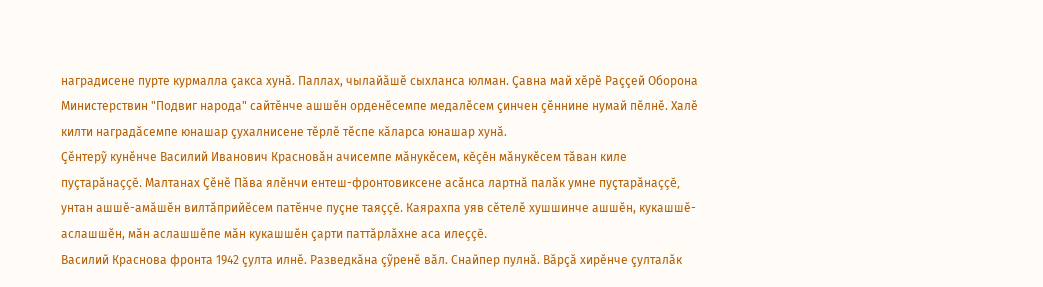наградисене пурте курмалла çакса хунă. Паллах, чылайăшĕ сыхланса юлман. Çавна май хĕрĕ Раççей Оборона Министерствин "Подвиг народа" сайтĕнче ашшĕн орденĕсемпе медалĕсем çинчен çĕннине нумай пĕлнĕ. Халĕ килти наградăсемпе юнашар çухалнисене тĕрлĕ тĕспе кăларса юнашар хунă.
Çĕнтерỹ кунĕнче Василий Иванович Красновăн ачисемпе мăнукĕсем, кĕçĕн мăнукĕсем тăван киле пуçтарăнаççĕ. Малтанах Çĕнĕ Пăва ялĕнчи ентеш-фронтовиксене асăнса лартнă палăк умне пуçтарăнаççĕ, унтан ашшĕ-амăшĕн вилтăприйĕсем патĕнче пуçне таяççĕ. Каярахпа уяв сĕтелĕ хушшинче ашшĕн, кукашшĕ-аслашшĕн, мăн аслашшĕпе мăн кукашшĕн çарти паттăрлăхне аса илеççĕ.
Василий Краснова фронта 1942 çулта илнĕ. Разведкăна çỹренĕ вăл. Снайпер пулнă. Вăрçă хирĕнче çулталăк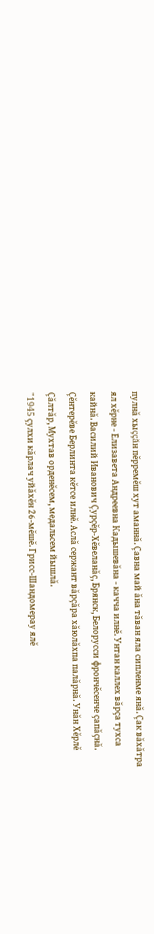пулнă хыççăн пĕрремĕш хут аманнă. Çавна май ăна тăван яла сипленме янă. Çак вăхăтра ял хĕрне - Елизавета Андреевна Кадышевăна - качча илнĕ. Унтан каллех вăрçа тухса кайнă. Василий Иванович Çурçĕр-Хĕвеланăç, Брянск, Белорусси фрончĕсенче çапăçнă. Çĕнтерĕве Берлинта кĕтсе илнĕ. Аслă сержант вăрçăра хăюлăхпа палăрнă. Унăн Хĕрлĕ Çăлтăр, Мухтав орденĕсем, медальсем йышлă.
"1945 çулхи кăрлач уйăхĕн 26-мĕшĕ. Грисс-Шандомерау ялĕ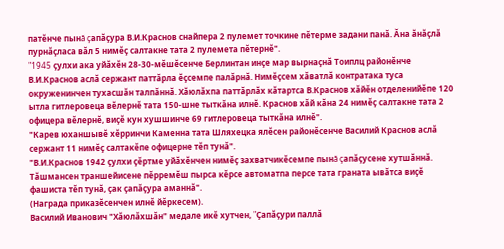патĕнче пынă çапăçура В.И.Краснов снайпера 2 пулемет точкине пĕтерме задани панă. Ăна ăнăçлă пурнăçласа вăл 5 нимĕç салтакне тата 2 пулемета пĕтернĕ".
"1945 çулхи ака уйăхĕн 28-30-мĕшĕсенче Берлинтан инçе мар вырнаçнă Тоиплц районĕнче В.И.Краснов аслă сержант паттăрла ĕçсемпе палăрнă. Нимĕçсем хăватлă контратака туса окруженинчен тухасшăн талпăннă. Хăюлăхпа паттăрлăх кăтартса В.Краснов хăйĕн отделенийĕпе 120 ытла гитлеровеца вĕлернĕ тата 150-шне тыткăна илнĕ. Краснов хăй кăна 24 нимĕç салтакне тата 2 офицера вĕлернĕ, виçĕ кун хушшинче 69 гитлеровеца тыткăна илнĕ".
"Карев юханшывĕ хĕрринчи Каменна тата Шляхецка ялĕсен районĕсенче Василий Краснов аслă сержант 11 нимĕç салтакĕпе офицерне тĕп тунă".
"В.И.Краснов 1942 çулхи çĕртме уйăхĕнчен нимĕç захватчикĕсемпе пынă çапăçусене хутшăннă. Тăшмансен траншейисене пĕрремĕш пырса кĕрсе автоматпа персе тата граната ывăтса виçĕ фашиста тĕп тунă, çак çапăçура аманнă".
(Награда приказĕсенчен илнĕ йĕркесем).
Василий Иванович "Хăюлăхшăн" медале икĕ хутчен, "Çапăçури паллă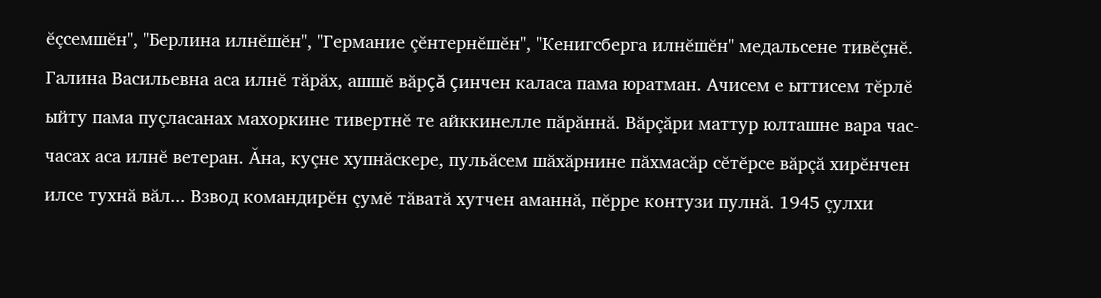ĕçсемшĕн", "Берлина илнĕшĕн", "Германие çĕнтернĕшĕн", "Кенигсберга илнĕшĕн" медальсене тивĕçнĕ.
Галина Васильевна аса илнĕ тăрăх, ашшĕ вăрçă çинчен каласа пама юратман. Ачисем е ыттисем тĕрлĕ ыйту пама пуçласанах махоркине тивертнĕ те айккинелле пăрăннă. Вăрçăри маттур юлташне вара час-часах аса илнĕ ветеран. Ăна, куçне хупнăскере, пульăсем шăхăрнине пăхмасăр сĕтĕрсе вăрçă хирĕнчен илсе тухнă вăл... Взвод командирĕн çумĕ тăватă хутчен аманнă, пĕрре контузи пулнă. 1945 çулхи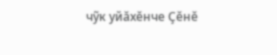чỹк уйăхĕнче Çĕнĕ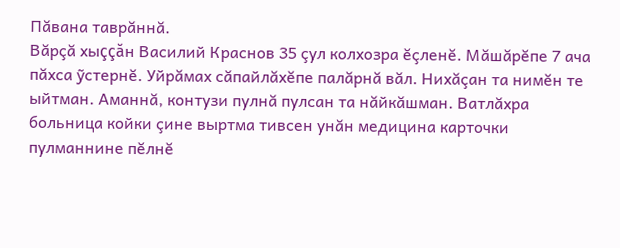Пăвана таврăннă.
Вăрçă хыççăн Василий Краснов 35 çул колхозра ĕçленĕ. Мăшăрĕпе 7 ача пăхса ỹстернĕ. Уйрăмах сăпайлăхĕпе палăрнă вăл. Нихăçан та нимĕн те ыйтман. Аманнă, контузи пулнă пулсан та нăйкăшман. Ватлăхра больница койки çине выртма тивсен унăн медицина карточки пулманнине пĕлнĕ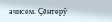ачисем. Çĕнтерỹ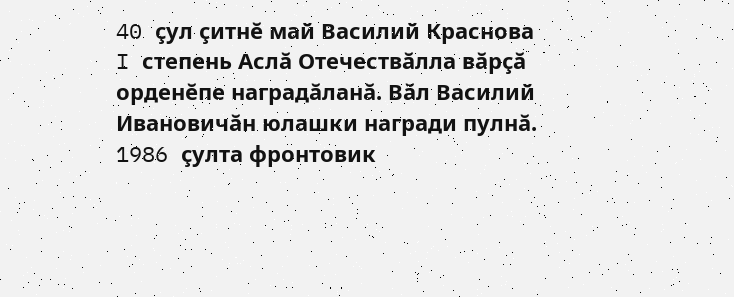40 çул çитнĕ май Василий Краснова I степень Аслă Отечествăлла вăрçă орденĕпе наградăланă. Вăл Василий Ивановичăн юлашки награди пулнă. 1986 çулта фронтовик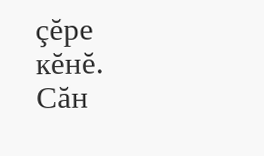çĕре кĕнĕ.
Сăн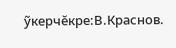ỹкерчĕкре:В.Краснов.